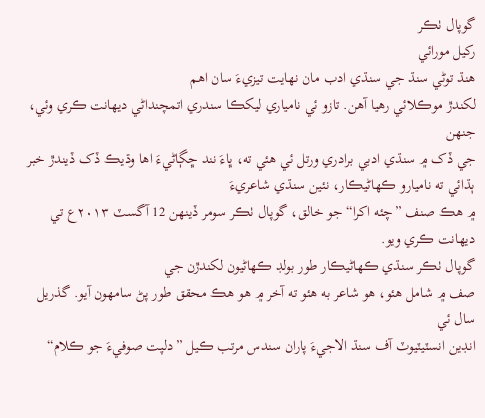گوپال ٺڪر
رکيل مورائي
هنڌ توڻي سنڌ جي سنڌي ادب مان نهايت تيزيءَ سان اهم
لکندڙ موڪلائي رهيا آهن. تازو ئي نامياري ليکڪا سندري اتمچنداڻي ديهانت ڪري وئي، جنهن
جي ڏک ۾ سنڌي ادبي برادري ورتل ئي هئي ته، ڀاءَ نند ڇڳاڻيءَ اها وڌيڪ ڏک ڏيندڙ خبر
ٻڌائي ته ناميارو ڪهاڻيڪار، نئين سنڌي شاعريءَ
۾ هڪ صنف ”چئه اکرا“ جو خالق، گوپال ٺڪر سومر ڏينهن 12 آگسٽ ۲۰۱۳ع تي ديهانت ڪري ويو.
گوپال ٺڪر سنڌي ڪهاڻيڪار طور بولڊ ڪهاڻيون لکندڙن جي
صف ۾ شامل هئو، هو شاعر به هئو ته آخر ۾ هو هڪ محقق طور پڻ سامهون آيو. گذريل سال ئي
انڊين انسٽيٽيوٽ آف سنڌ الاجيءَ پاران سندس مرتب ڪيل ”دلپت صوفيءَ جو ڪلام“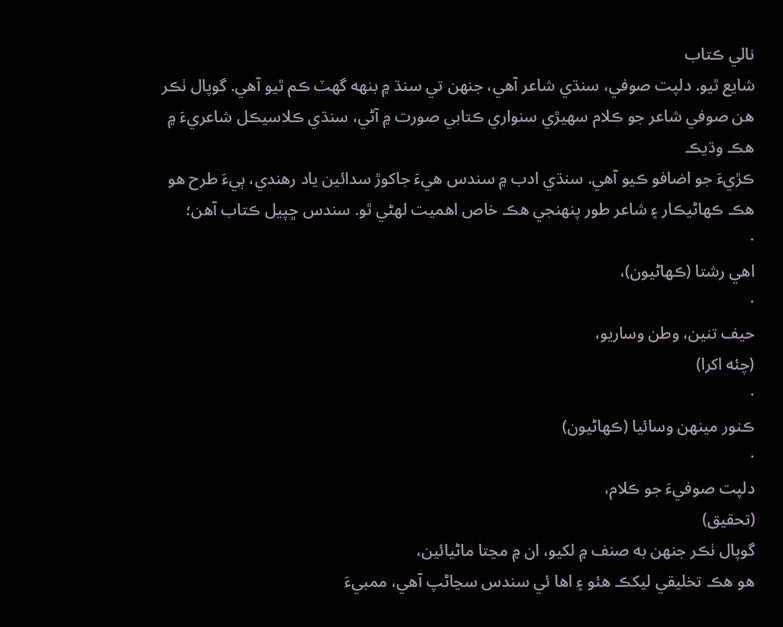نالي ڪتاب
شايع ٿيو. دلپت صوفي، سنڌي شاعر آهي، جنهن تي سنڌ ۾ بنهه گهٽ ڪم ٿيو آهي. گوپال ٺڪر
هن صوفي شاعر جو ڪلام سهيڙي سنواري ڪتابي صورت ۾ آڻي، سنڌي ڪلاسيڪل شاعريءَ ۾ هڪ وڌيڪ
ڪڙيءَ جو اضافو ڪيو آهي. سنڌي ادب ۾ سندس هيءَ جاکوڙ سدائين ياد رهندي، ٻيءَ طرح هو
هڪ ڪهاڻيڪار ۽ شاعر طور پنهنجي هڪ خاص اهميت لهڻي ٿو. سندس ڇپيل ڪتاب آهن؛
·
اهي رشتا (ڪهاڻيون)،
·
حيف تنين، وطن وساريو،
(چئه اکرا)
·
ڪنور مينهن وسائيا (ڪهاڻيون)
·
دلپت صوفيءَ جو ڪلام،
(تحقيق)
گوپال ٺڪر جنهن به صنف ۾ لکيو، ان ۾ مڃتا ماڻيائين،
هو هڪ تخليقي ليکڪ هئو ۽ اها ئي سندس سڃاڻپ آهي، ممبيءَ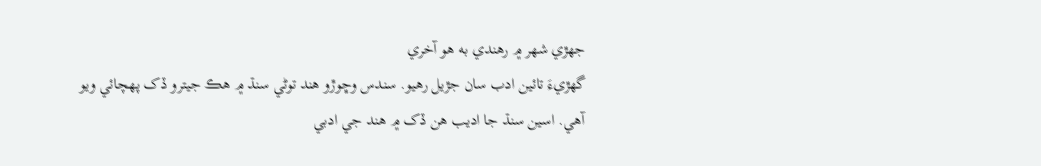جهڙي شهر ۾ رهندي به هو آخري
گهڙيءَ تائين ادب سان جڙيل رهيو. سندس وڇوڙو هند توڻي سنڌ ۾ هڪ جيترو ڏک پهچائي ويو
آهي. اسين سنڌ جا اديب هن ڏک ۾ هند جي ادبي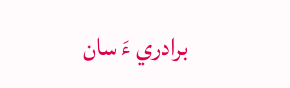برادري ءَ سان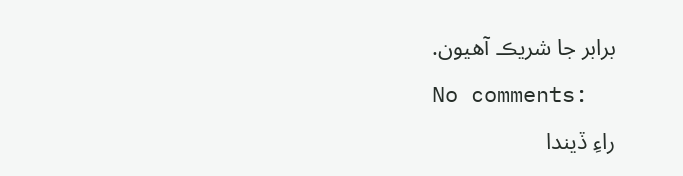برابر جا شريڪ آهيون.
No comments:
راءِ ڏيندا